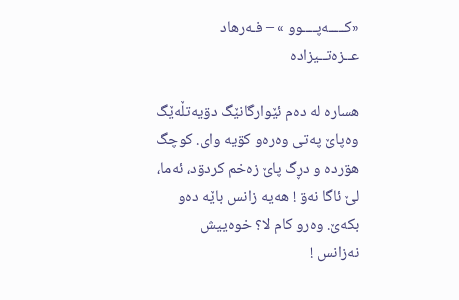«کـــــەپــــوو » – فـەرهاد عــزەتــیزادە

هساره لە دەم ئێوارگانێگ دۊیەتڵەێگ وەپاێ پەتی وەرەو کۊیە وای. کوچگ هۊردە و دڕگ پاێ زەخم کردۊد، ئەما، لێ ئاگا نەۊ ! هەیە زانس باێە دەو بکەێ. وەرو کام لا؟ خوەییش نەزانس !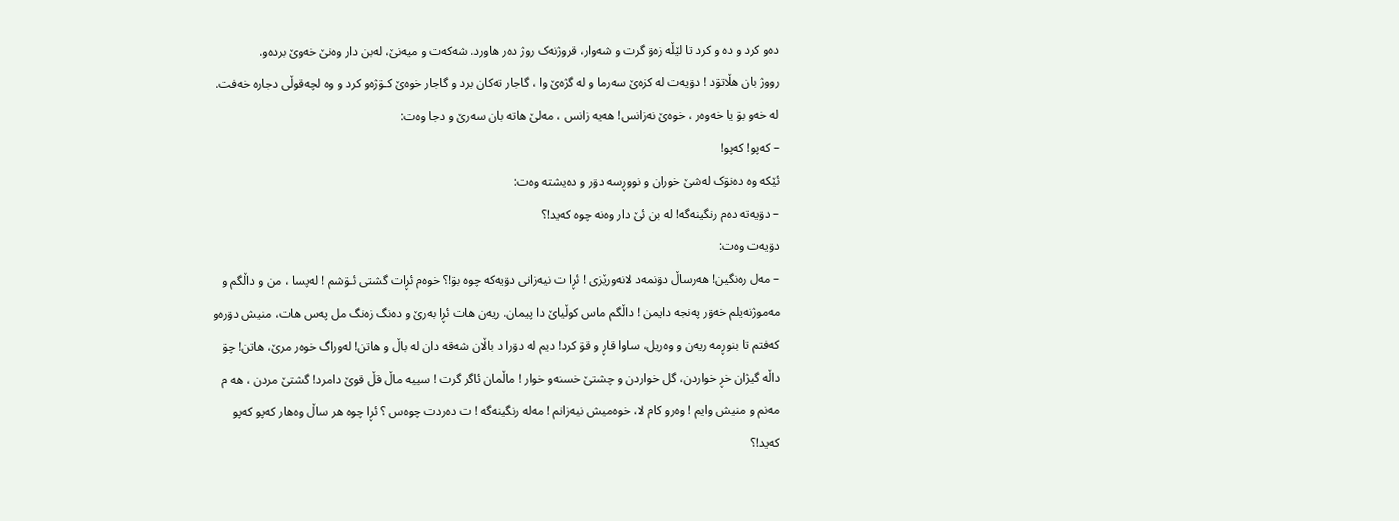دەو کرد و دە و کرد تا لێڵە زەۊ گرت و شەوار، قروژنەک روژ دەر هاورد. شەکەت و میەنێ، لەبن دار وەنێ خەوێ بردەو.
رووژ بان هڵاتۊد ! دۊیەت لە کزەێ سەرما و لە گژەێ وا ، گاجار تەکان برد و گاجار خوەێ کـۊژەو کرد و وە لچەقوڵی دجاره خەفت.
له خەو بۊ یا خەوەر ، خوەێ نەزانس! هەیه زانس ، مەلێ هاته بان سەرێ و دجا وەت:
– کەپو! کەپو!
ئێکە وە دەنۊک لەشێ خوران و نووڕسه دۊر و دەیشته وەت:
– دۊیەتە دەم رنگینەگە! له بن ئێ دار وەنە چوە کەید!؟
دۊیەت وەت:
– مەل رەنگین! هەرساڵ دۊنمەد لانەورێزی ! ئڕا ت نیەزانی دۊیەکە چوە بۊ!؟ خوەم ئڕات گشتی ئـۊشم ! لەپسا ، من و داڵگم و مەموژنەیلم خەۊر پەنجە دایمن ! داڵگم ماس کوڵیاێ دا پیمان. ریەن هات ئڕا بەرێ و دەنگ زەنگ مل پەس هات، منیش دۊرەو کەفتم تا بنوڕمه ریەن و وەریل، ساوا قاڕ و قۊ کرد! دیم له دۊرا د باڵان شەقە دان لە باڵ و هاتن! لەوراگ خوەر مرێ، هاتن! چۊ داڵە گیژان خڕ خواردن، گل خواردن و چشتێ خسنەو خوار ! ماڵمان ئاگر گرت ! سییە ماڵ قڵ قوێ دامرد! گشتێ مردن ، هه م مەنم و منیش وایم ! وەرو کام لا، خوەمیش نیەزانم ! مەلە رنگینەگە ! ت دەردت چوەس ؟ ئڕا چوە هر ساڵ وەهار کەپو کەپو کەید!؟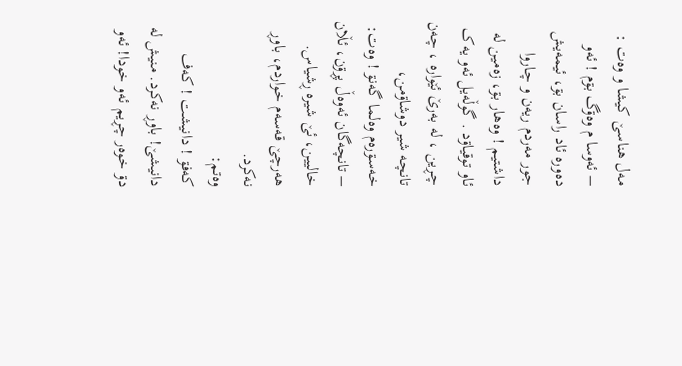مەل هناسێ کیشا و وەت :
– ئەوسا م وەۊگ بۊم ! ئەو دەوره ئاد راسان بۊ، ئیمەیش جور مەردم ریەن و چاروا داشتیم ! وەهار بۊ، زەمین لە ئاو توقیاۊد . گوڵەیل ئەو یەک چـڕین ، لە بەرێ ئێواره ، چەن تانچە شیر دوشاۊمن، خەسۊرەم وەلما گەنۊ ! وەت:
– تانچەگان ئەوەڵ پڕۊن، ئڵان خالیین، ئێ شیرە ڕشیاس. هەرچێ قەسەم خواردم، باوڕ نەکرد.
وەتم:
کەفۊ ! دانیشت ! کەف دانیشێ! باوڕ نەکرد. منیش لە دۊ خوەر چڕیم ئەو خودا! ئەو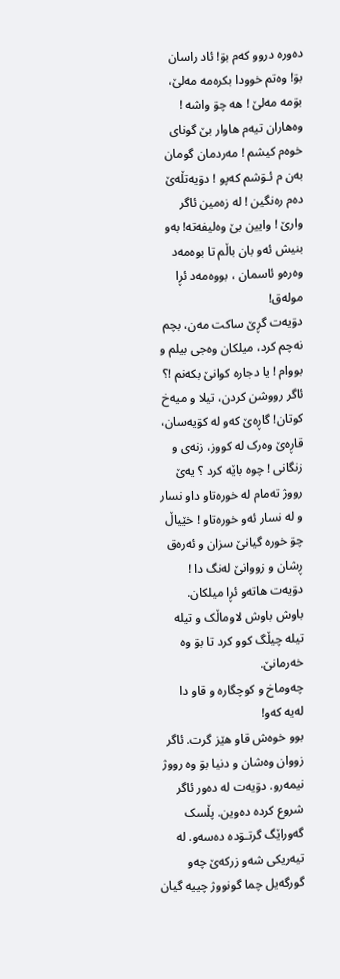دەورە دروو کەم بۊ! ئاد راسان بۊ! وەتم خوودا بکرەمە مەلێ، بۊمە مەلێ ! هە چۊ واشە ! وەهاران تیەم هاوار بێ گونای خوەم کیشم ! مەردمان گومان بەن م ئـۊشم کەپو ! دۊیەتڵەێ دەم رەنگین ! لە زەمین ئاگر وارێ ! وایین بێ وەلیفەتە! بەو بنیش ئەو بان باڵم تا بوەمەد وەرەو ئاسمان ، بووەمەد ئڕا مولەق!
دۊیەت گڕێ ساکت مەن، بچم نەچم کرد، میلکان وەجی بیلم و بووام ! یا دجاره کوانێ بکەنم !؟ ئاگر رووشن کردن، تیلا و میەخ کوتان! گاڕەێ کەو لە کۊیەسان، قاڕەێ وەرک له کووز، زنەی و زنگانی ! چوە باێە کرد ؟ یەێ رووژ تەمام لە خورەتاو داو نسار و لە نسار ئەو خورەتاو ! خێیاڵ چۊ خورە گیانێ سزان و ئەرەق ڕشان و زووانێ لەنگ دا !
دۊیەت هاتەو ئڕا میلکان. باوش باوش لاوماڵک و تیلە تیلە چیڵگ کوو کرد تا بۊ وە خەرمانێ.
چەوماخ و کوچگاره و قاو دا لەیە کەو!
بوو خوەش قاو هێز گرت. ئاگر زووان وەشان و دنیا بۊ وە رووژ نیمەرو. دۊیەت لە دەور ئاگر شروع کردە دەوین. پڵسک گەوراێگ گرتـۊدە دەسەو. لە تیەریکی شەو زرکەێ چەو گورگەیل چما گونووژ چییه گیان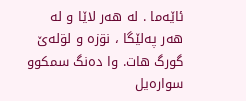ئاێەما . لە هەر لاێا و لە هەر پەلێگا ، نۊزە و لۊلەێ گورگ هات. وا دەنگ سمکوو سوارەیل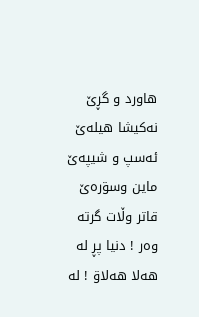هاورد و گڕێ نەکیشا هیلەێ ئەسپ و شیپەێ ماین وسۊرەێ قاتر وڵات گرتە وەر ! دنیا پڕ لە هەلا هەلاۊ ! لە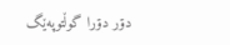دۊر دۊرا گوڵتوپەێگ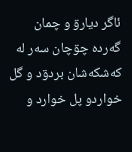ئاگر دیارۊ و چمان گەردە چۊچان سەر لە کەشکەشان بردۊد و گل خواردو پل خوارد و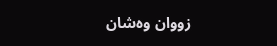زووان وەشان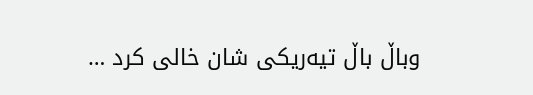وباڵ باڵ تیەریکی شان خالی کرد …